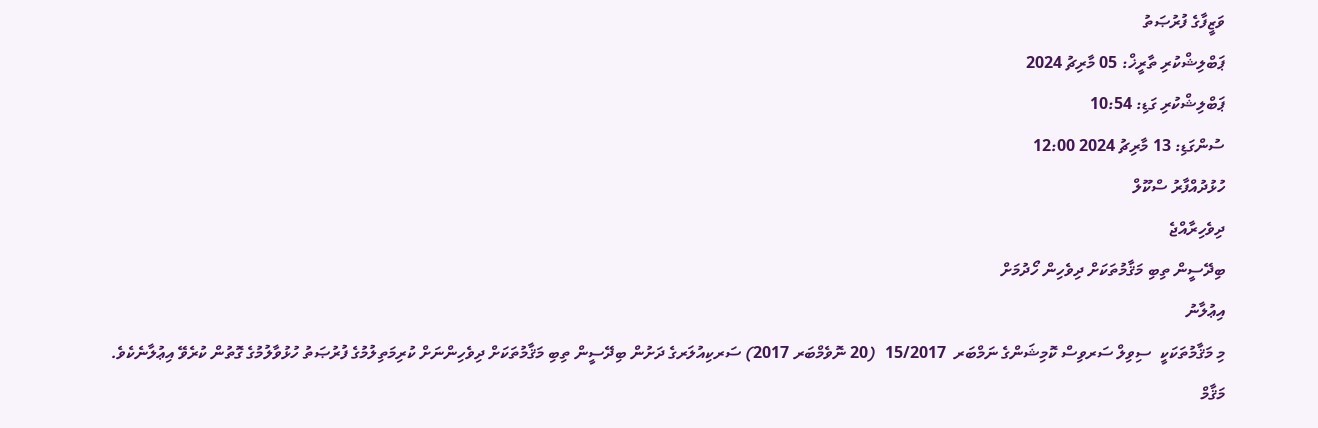ވަޒީފާގެ ފުރުޞަތު
ޕަބްލިޝްކުރި ތާރީޚް: 05 މާރިޗު 2024
ޕަބްލިޝްކުރި ގަޑި: 10:54
ސުންގަޑި: 13 މާރިޗު 2024 12:00
ހުޅުދުއްފާރު ސްކޫލް
ދިވެހިރާއްޖެ
ބިދޭސީން ތިބި މަޤާމުތަކަށް ދިވެހިން ހޯދުމަށް
އިޢުލާނު
މި މަޤާމުތަކަކީ  ސިވިލް ސަރވިސް ކޮމިޝަންގެ ނަމްބަރ  15/2017  (20 ނޮވެމްބަރ 2017) ސަރކިއުލަރގެ ދަށުން ބިދޭސީން ތިބި މަޤާމުތަކަށް ދިވެހިންނަށް ކުރިމަތިލުމުގެ ފުރުޞަތު ހުޅުވާލުމުގެ ގޮތުން ކުރެވޭ އިޢުލާނެކެވެ.
މަޤާމް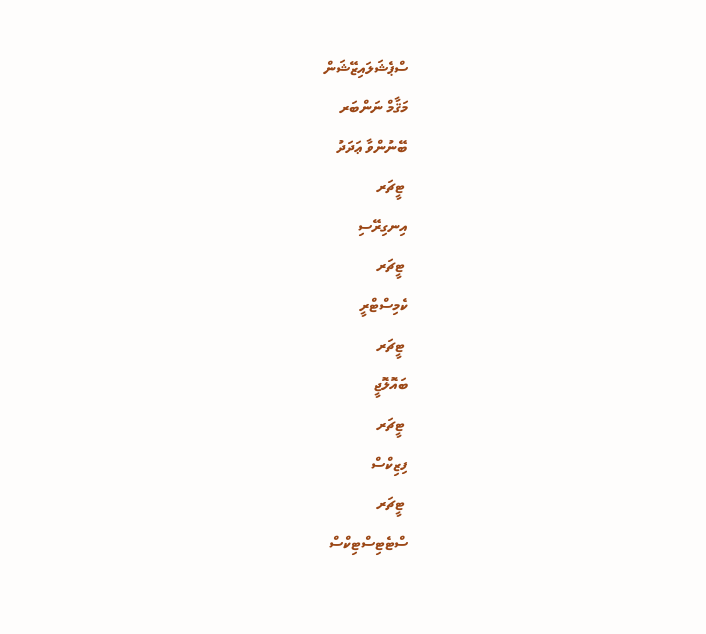ސްޕެޝަލައިޒޭޝަން
މަޤާމް ނަންބަރ
ބޭނުންވާ ޢަދަދު
 ޓީޗަރ
އިނގިރޭސި
 ޓީޗަރ
ކެމިސްޓްރީ
 ޓީޗަރ
ބައޮލޮޖީ
 ޓީޗަރ
ފިޒިކްސް
 ޓީޗަރ
ސްޓެޓިސްޓިކްސް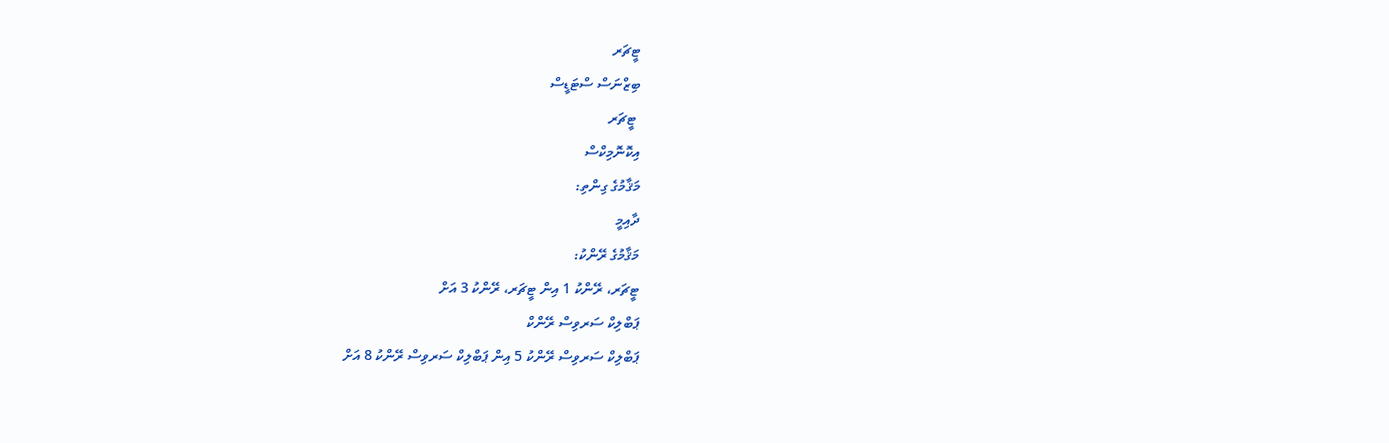ޓީޗަރ
ބިޒްނަސް ސްޓަޑީސް
 ޓީޗަރ
އިކޮނޮމިކްސް
މަޤާމުގެ ގިންތި:
ދާއިމީ
މަޤާމުގެ ރޭންކު:
ޓީޗަރ، ރޭންކު 1 އިން ޓީޗަރ، ރޭންކު 3 އަށް
ޕަބްލިކް ސަރވިސް ރޭންކް
ޕަބްލިކް ސަރވިސް ރޭންކު 5 އިން ޕަބްލިކް ސަރވިސް ރޭންކު 8 އަށް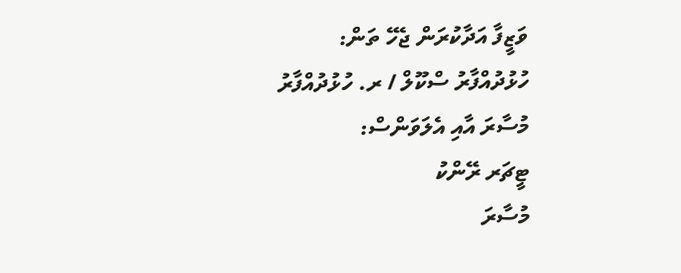ވަޒީފާ އަދާކުރަން ޖެހޭ ތަން:
ހުޅުދުއްފާރު ސްކޫލް / ރ. ހުޅުދުއްފާރު
މުސާރަ އާއި އެލަވަންސް:
ޓީޗަރ ރޭންކު
މުސާރަ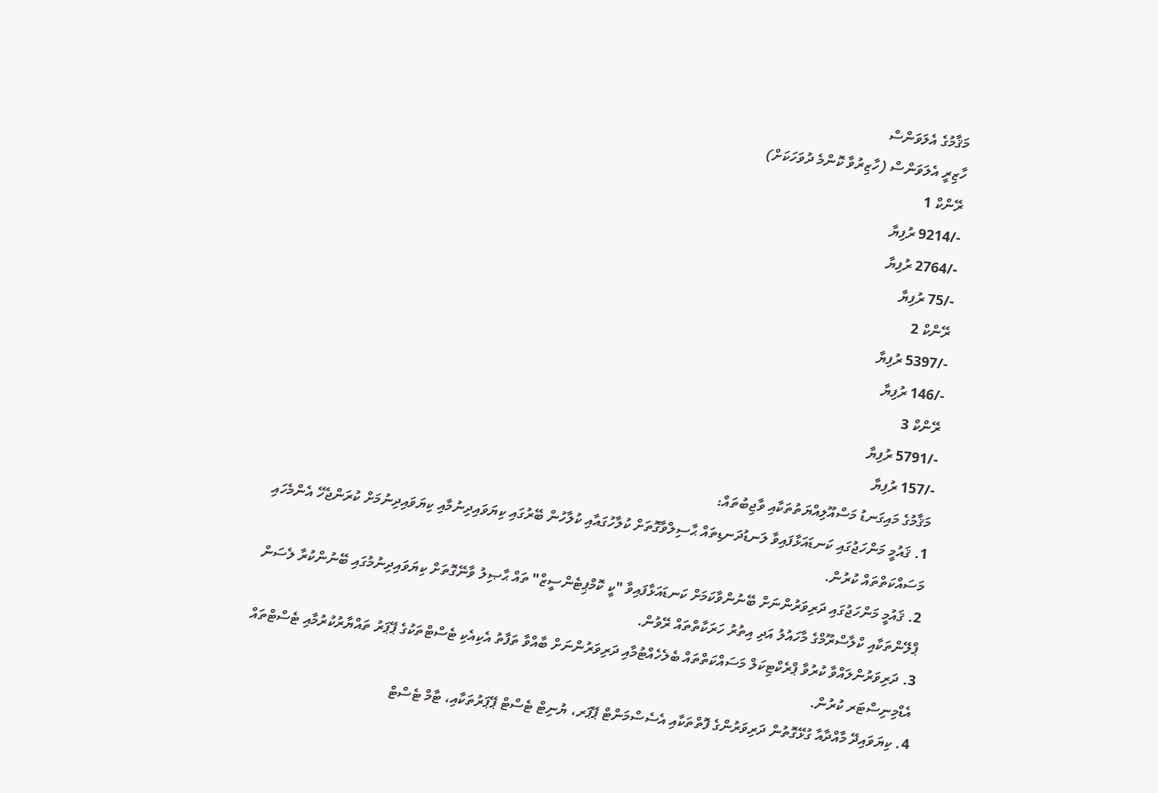މަޤާމުގެ އެލަވަންސް
ހާޒިރީ އެލަވަންސް (ހާޒިރުވާ ކޮންމެ ދުވަހަކަށް)
ރޭންކް 1
-/9214 ރުފިޔާ
-/2764 ރުފިޔާ
-/75 ރުފިޔާ
ރޭންކް 2
-/5397 ރުފިޔާ
-/146 ރުފިޔާ
ރޭންކް 3
-/5791 ރުފިޔާ
-/157 ރުފިޔާ
މަޤާމުގެ މައިގަނޑު މަސްއޫލިއްޔަތުތަކާއި ވާޖިބުތައް:
1. ޤައުމީ މަންހަޖުގައި ކަނޑައަޅާފައިވާ ލަނޑުދަނޑިތައް ޙާސިލްވާގޮތަށް ކުލާހުގައާއި ކުލާހުން ބޭރުގައި ކިޔަވައިދިނުމާއި ކިޔަވައިދިނުމަށް ކުރަންޖެހޭ އެންމެހައި މަސައްކަތްތައް ކުރުން.
2. ޤައުމީ މަންހަޖުގައި ދަރިވަރުންނަށް ބޭނުންވާކަމަށް ކަނޑައަޅާފައިވާ "ކީ ކޮމްޕިޓެންސީޒް" ތައް ޙާޞިލު ވާނޭގޮތަށް ކިޔަވައިދިނުމުގައި ބޭނުންކުރާ ލެސަން ޕްލޭންތަކާއި ކްލާސްރޫމްގެ މާހައުލު އަދި އިތުރު ހަރަކާތްތައް ރޭވުން.
3. ދަރިވަރުންލައްވާ ކުރުވާ ޕްރެކްޓިކަލް މަސައްކަތްތައް ބެލެހެއްޓުމާއި ދަރިވަރުންނަށް ބާއްވާ ތަފާތު އެކިއެކި ޓެސްޓްތަކުގެ ޕޭޕަރު ތައްޔާރުކުރުމާއި ޓެސްޓްތައް އެޑްމިނިސްޓަރ ކުރުން.
4. ކިޔަވައިދޭ މާއްދާއާ ގުޅޭގޮތުން ދަރިވަރުންގެ ފޮތްތަކާއި އެސެސްމަންޓް ޕޭޕަރ، ޔުނިޓް ޓެސްޓް ޕޭޕަރުތަކާއި، ޓާމް ޓެސްޓް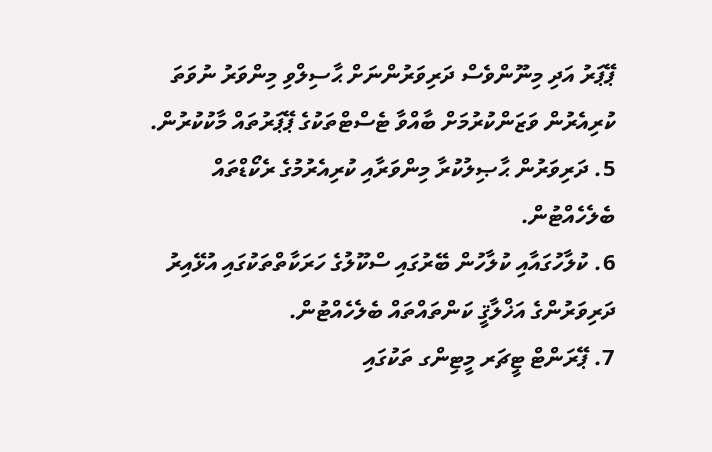ޕޭޕަރު އަދި މިނޫންވެސް ދަރިވަރުންނަށް ޙާސިލްވި މިންވަރު ނުވަތަ ކުރިއެރުން ވަޒަންކުރުމަށް ބާއްވާ ޓެސްޓްތަކުގެ ޕޭޕަރުތައް މާކުކުރުން.
5. ދަރިވަރުން ޙާޞިލުކުރާ މިންވަރާއި ކުރިއެރުމުގެ ރެކޯޑްތައް ބެލެހެއްޓުން.
6. ކުލާހުގައާއި ކުލާހުން ބޭރުގައި ސްކޫލުގެ ހަރަކާތްތަކުގައި އުޅޭއިރު ދަރިވަރުންގެ އަޚްލާޤީ ކަންތައްތައް ބެލެހެއްޓުން.
7. ޕޭރަންޓް ޓީޗަރ މީޓިންގ ތަކުގައި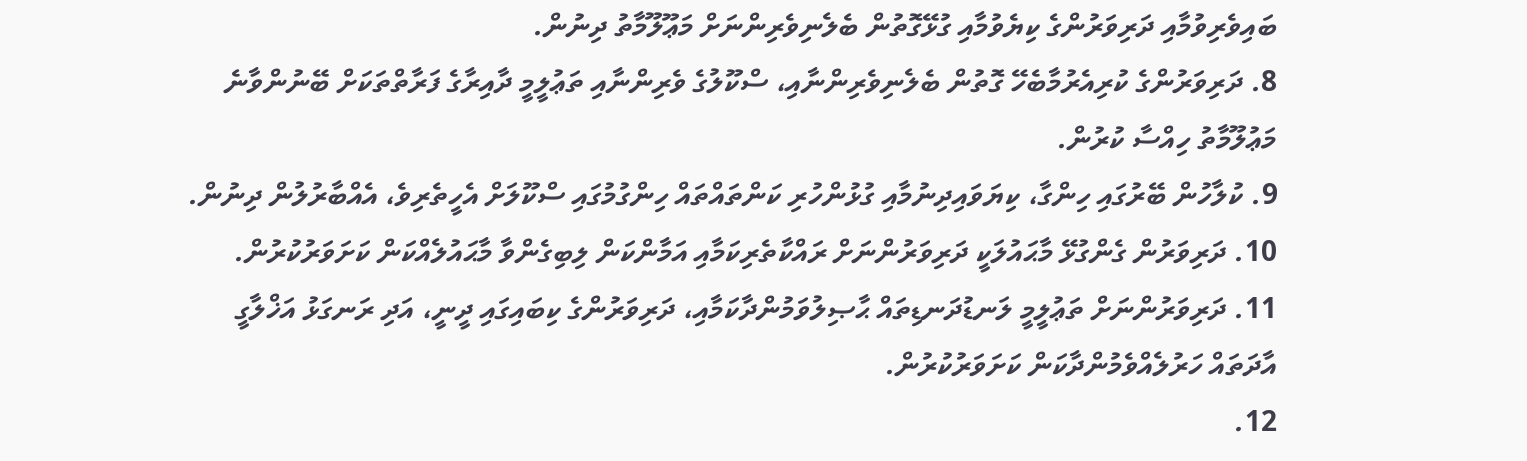ބައިވެރިވުމާއި ދަރިވަރުންގެ ކިޔެވުމާއި ގުޅޭގޮތުން ބެލެނިވެރިންނަށް މަޢޫލޫމާތު ދިނުން.
8. ދަރިވަރުންގެ ކުރިއެރުމާބެހޭ ގޮތުން ބެލެނިވެރިންނާއި، ސްކޫލުގެ ވެރިންނާއި ތަޢުލީމީ ދާއިރާގެ ފަރާތްތަކަށް ބޭނުންވާނެ މަޢުލޫމާތު ހިއްސާ ކުރުން.
9. ކުލާހުން ބޭރުގައި ހިންގާ، ކިޔަވައިދިނުމާއި ގުޅުންހުރި ކަންތައްތައް ހިންގުމުގައި ސްކޫލަށް އެހީތެރިވެ، އެއްބާރުލުން ދިނުން.
10. ދަރިވަރުން ގެންގުޅޭ މާޙައުލަކީ ދަރިވަރުންނަށް ރައްކާތެރިކަމާއި އަމާންކަން ލިބިގެންވާ މާޙައުލެއްކަން ކަށަވަރުކުރުން.
11. ދަރިވަރުންނަށް ތަޢުލީމީ ލަނޑުދަނޑިތައް ޙާޞިލުވަމުންދާކަމާއި، ދަރިވަރުންގެ ކިބައިގައި ދީނީ، އަދި ރަނގަޅު އަޚްލާގީ އާދަތައް ހަރުލެއްވެމުންދާކަން ކަށަވަރުކުރުން.
12.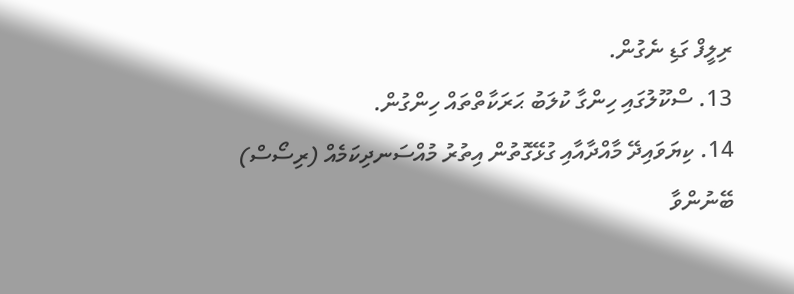ރިލީފް ގަޑި ނެގުން.
13. ސްކޫލުގައި ހިންގާ ކުލަބު ޙަރަކާތްތައް ހިންގުން.
14. ކިޔަވައިދޭ މާއްދާއާއި ގުޅޭގޮތުން އިތުރު މުއްސަނދިކަމެއް (ރިސޯސް) ބޭނުންވާ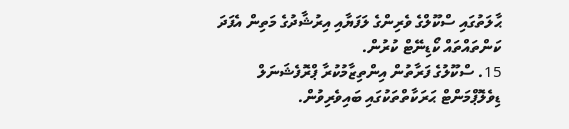ޙާލަތުގައި ސްކޫލްގެ ވެރިންގެ ލަފަޔާއި އިރުޝާދުގެ މަތިން އެފަދަ ކަންތައްތައް ކޯޑިނޭޓް ކުރުން.
15. ސްކޫލުގެ ފަރާތުން އިންތިޒާމުކުރާ ޕްރޮފެޝަނަލް ޑިވެލޮޕްމަންޓް ޙަރަކާތްތަކުގައި ބައިވެރިވުން.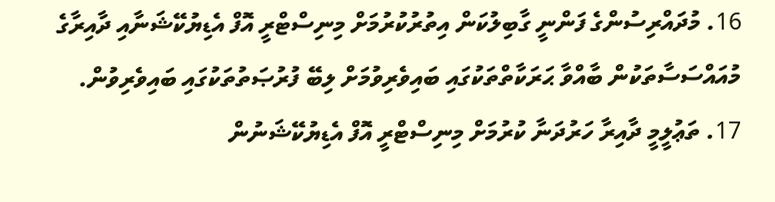16. މުދައްރިސުންގެ ފަންނީ ގާބިލުކަން އިތުރުކުރުމަށް މިނިސްޓްރީ އޮފް އެޑިޔުކޭޝަނާއި ދާއިރާގެ މުއައްސަސާތަކުން ބާއްވާ ޙަރަކާތްތަކުގައި ބައިވެރިވުމަށް ލިބޭ ފުރުޞަތުތަކުގައި ބައިވެރިވުން.
17. ތަޢުލީމީ ދާއިރާ ހަރުދަނާ ކުރުމަށް މިނިސްޓްރީ އޮފް އެޑިޔުކޭޝަނުން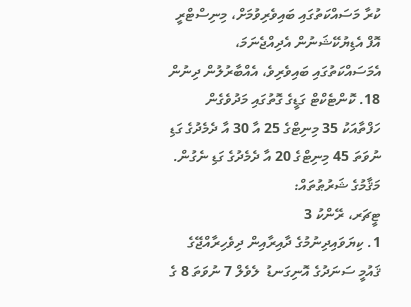ކުރާ މަސައްކަތުގައި ބައިވެރިވުމަށް، މިނިސްޓްރީ އޮފް އެޑިޔުކޭޝަނުން އެދިއްޖެނަމަ، އެމަސައްކަތުގައި ބައިވެރިވެ، އެއްބާރުލުން ދިނުން
18. ކޮންޓެކްޓް ގަޑީގެ ގޮތުގައި މަދުވެގެން ހަފްތާއަކު 35 މިނިޓްގެ 25 އާ 30 އާ ދެމެދުގެ ގަޑި ނުވަތަ 45 މިނިޓްގެ 20 އާ ދެމެދުގެ ގަޑި ނެގުން.
މަޤާމުގެ ޝަރުޠުތައް:
ޓީޗަރ، ރޭންކު 3
1. ކިޔަވައިދިނުމުގެ ދާއިރާއިން ދިވެހިރާއްޖޭގެ ޤައުމީ ސަނަދުގެ އޮނިގަނޑު  ލެވެލް 7 ނުވަތަ 8 ގެ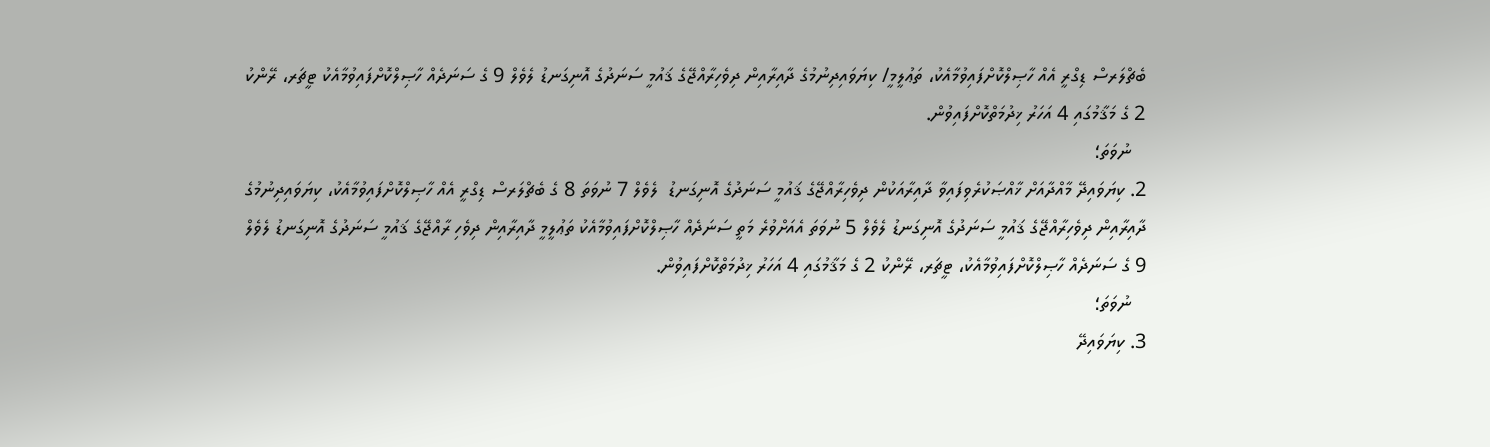ބެޗްލަރސް ޑިގްރީ އެއް ހާޞިލްކޮށްފައިވުމާއެކު، ތަޢުލީމީ/ ކިޔަވައިދިނުމުގެ ދާއިރާއިން ދިވެހިރާއްޖޭގެ ޤައުމީ ސަނަދުގެ އޮނިގަނޑު ލެވެލް 9 ގެ ސަނަދެއް ހާޞިލްކޮށްފައިވުމާއެކު ޓީޗަރ، ރޭންކު 2 ގެ މަޤާމުގައި 4 އަހަރު ޚިދުމަތްކޮށްފައިވުން.
   ނުވަތަ؛
2. ކިޔަވައިދޭ މާއްދާއަށް ޚާއްޞަކުރެވިފައިވާ ދާއިރާއަކުން ދިވެހިރާއްޖޭގެ ޤައުމީ ސަނަދުގެ އޮނިގަނޑު  ލެވެލް 7 ނުވަތަ 8 ގެ ބެޗްލަރސް ޑިގްރީ އެއް ހާޞިލްކޮށްފައިވުމާއެކު، ކިޔަވައިދިނުމުގެ  ދާއިރާއިން ދިވެހިރާއްޖޭގެ ޤައުމީ ސަނަދުގެ އޮނިގަނޑު ލެވެލް 5 ނުވަތަ އެއަށްވުރެ މަތީ ސަނަދެއް ހާޞިލްކޮށްފައިވުމާއެކު ތަޢުލީމީ ދާއިރާއިން ދިވެހި ރާއްޖޭގެ ޤައުމީ ސަނަދުގެ އޮނިގަނޑު ލެވެލް 9 ގެ ސަނަދެއް ހާޞިލްކޮށްފައިވުމާއެކު، ޓީޗަރ، ރޭންކު 2 ގެ މަޤާމުގައި 4 އަހަރު ޚިދުމަތްކޮށްފައިވުން.
   ނުވަތަ؛
3. ކިޔަވައިދޭ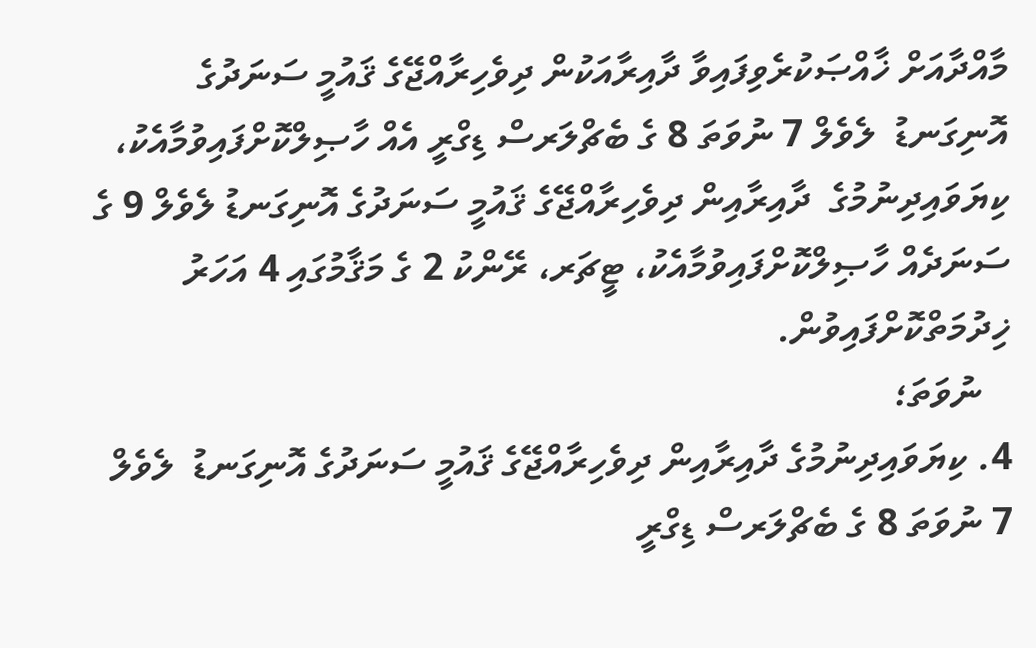މާއްދާއަށް ޚާއްޞަކުރެވިފައިވާ ދާއިރާއަކުން ދިވެހިރާއްޖޭގެ ޤައުމީ ސަނަދުގެ އޮނިގަނޑު  ލެވެލް 7 ނުވަތަ 8 ގެ ބެޗްލަރސް ޑިގްރީ އެއް ހާޞިލްކޮށްފައިވުމާއެކު، ކިޔަވައިދިނުމުގެ  ދާއިރާއިން ދިވެހިރާއްޖޭގެ ޤައުމީ ސަނަދުގެ އޮނިގަނޑު ލެވެލް 9 ގެ ސަނަދެއް ހާޞިލްކޮށްފައިވުމާއެކު، ޓީޗަރ، ރޭންކު 2 ގެ މަޤާމުގައި 4 އަހަރު ޚިދުމަތްކޮށްފައިވުން.
   ނުވަތަ؛
4. ކިޔަވައިދިނުމުގެ ދާއިރާއިން ދިވެހިރާއްޖޭގެ ޤައުމީ ސަނަދުގެ އޮނިގަނޑު  ލެވެލް 7 ނުވަތަ 8 ގެ ބެޗްލަރސް ޑިގްރީ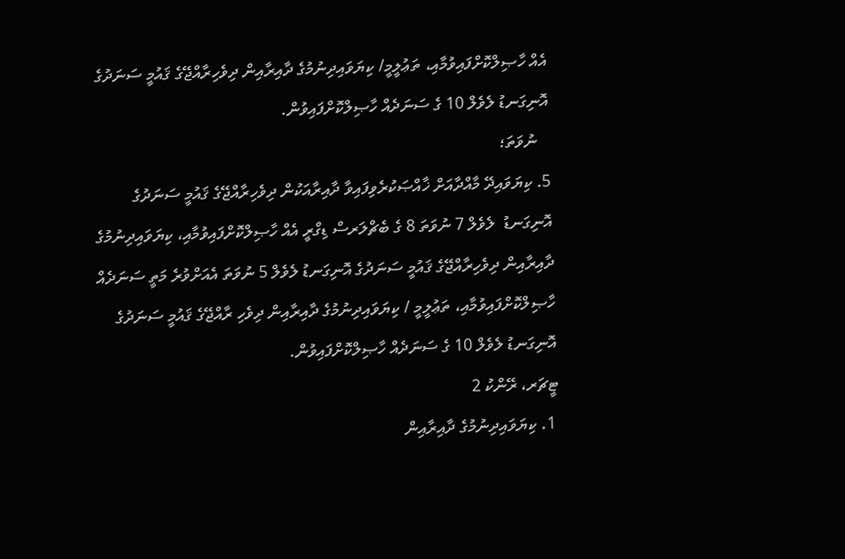އެއް ހާޞިލްކޮށްފައިވުމާއި، ތަޢުލީމީ/ ކިޔަވައިދިނުމުގެ ދާއިރާއިން ދިވެހިރާއްޖޭގެ ޤައުމީ ސަނަދުގެ އޮނިގަނޑު ލެވެލް 10 ގެ ސަނަދެއް ހާޞިލްކޮށްފައިވުން.
   ނުވަތަ؛
5. ކިޔަވައިދޭ މާއްދާއަށް ޚާއްޞަކުރެވިފައިވާ ދާއިރާއަކުން ދިވެހިރާއްޖޭގެ ޤައުމީ ސަނަދުގެ އޮނިގަނޑު  ލެވެލް 7 ނުވަތަ 8 ގެ ބެޗްލަރސް ޑިގްރީ އެއް ހާޞިލްކޮށްފައިވުމާއި، ކިޔަވައިދިނުމުގެ  ދާއިރާއިން ދިވެހިރާއްޖޭގެ ޤައުމީ ސަނަދުގެ އޮނިގަނޑު ލެވެލް 5 ނުވަތަ އެއަށްވުރެ މަތީ ސަނަދެއް ހާޞިލްކޮށްފައިވުމާއި، ތަޢުލީމީ / ކިޔަވައިދިނުމުގެ ދާއިރާއިން ދިވެހި ރާއްޖޭގެ ޤައުމީ ސަނަދުގެ އޮނިގަނޑު ލެވެލް 10 ގެ ސަނަދެއް ހާޞިލްކޮށްފައިވުން.
ޓީޗަރ، ރޭންކު 2
 1. ކިޔަވައިދިނުމުގެ ދާއިރާއިން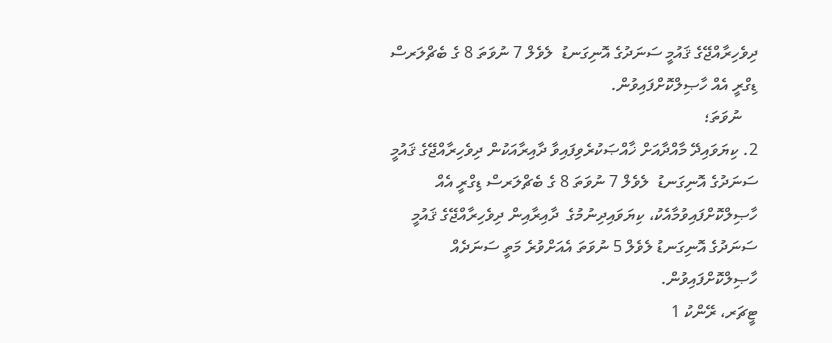ދިވެހިރާއްޖޭގެ ޤައުމީ ސަނަދުގެ އޮނިގަނޑު  ލެވެލް 7 ނުވަތަ 8 ގެ ބެޗްލަރސް ޑިގްރީ އެއް ހާޞިލްކޮށްފައިވުން.
    ނުވަތަ؛
2. ކިޔަވައިދޭ މާއްދާއަށް ޚާއްޞަކުރެވިފައިވާ ދާއިރާއަކުން ދިވެހިރާއްޖޭގެ ޤައުމީ ސަނަދުގެ އޮނިގަނޑު  ލެވެލް 7 ނުވަތަ 8 ގެ ބެޗްލަރސް ޑިގްރީ އެއް ހާޞިލްކޮށްފައިވުމާއެކު، ކިޔަވައިދިނުމުގެ  ދާއިރާއިން ދިވެހިރާއްޖޭގެ ޤައުމީ ސަނަދުގެ އޮނިގަނޑު ލެވެލް 5 ނުވަތަ އެއަށްވުރެ މަތީ ސަނަދެއް ހާޞިލްކޮށްފައިވުން.
ޓީޗަރ، ރޭންކު 1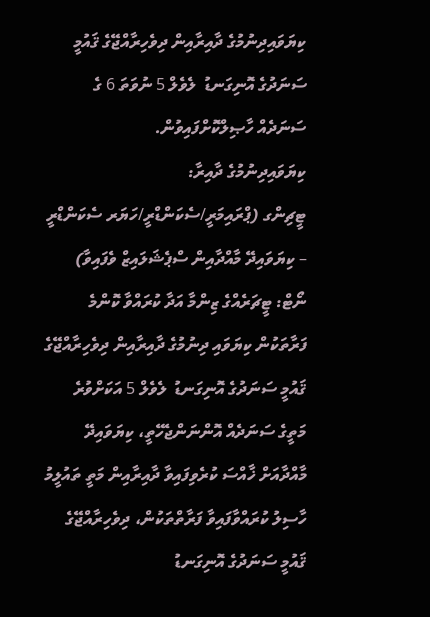ކިޔަވައިދިނުމުގެ ދާއިރާއިން ދިވެހިރާއްޖޭގެ ޤައުމީ ސަނަދުގެ އޮނިގަނޑު  ލެވެލް 5 ނުވަތަ 6 ގެ ސަނަދެއް ހާޞިލްކޮށްފައިވުން.
ކިޔަވައިދިނުމުގެ ދާއިރާ:
ޓީޗިންގ (ޕްރައިމަރީ/ސެކަންޑްރީ/ހަޔަރ ސެކަންޑްރީ – ކިޔަވައިދޭ މާއްދާއިން ސްޕެޝަލައިޒް ވެފައިވާ)
ނޯޓް: ޓީޗަރެއްގެ ޒިންމާ އަދާ ކުރައްވާ ކޮންމެ ފަރާތަކުން ކިޔަވައި ދިނުމުގެ ދާއިރާއިން ދިވެހިރާއްޖޭގެ ޤައުމީ ސަނަދުގެ އޮނިގަނޑު  ލެވެލް 5 އަކަށްވުރެ މަތީގެ ސަނަދެއް އޮންނަންޖެހޭތީ، ކިޔަވައިދޭ މާއްދާއަށް ޚާއްސަ ކުރެވިފައިވާ ދާއިރާއިން މަތީ ތައުލީމު ހާސިލު ކުރައްވާފައިވާ ފަރާތްތަކުން، ދިވެހިރާއްޖޭގެ ޤައުމީ ސަނަދުގެ އޮނިގަނޑު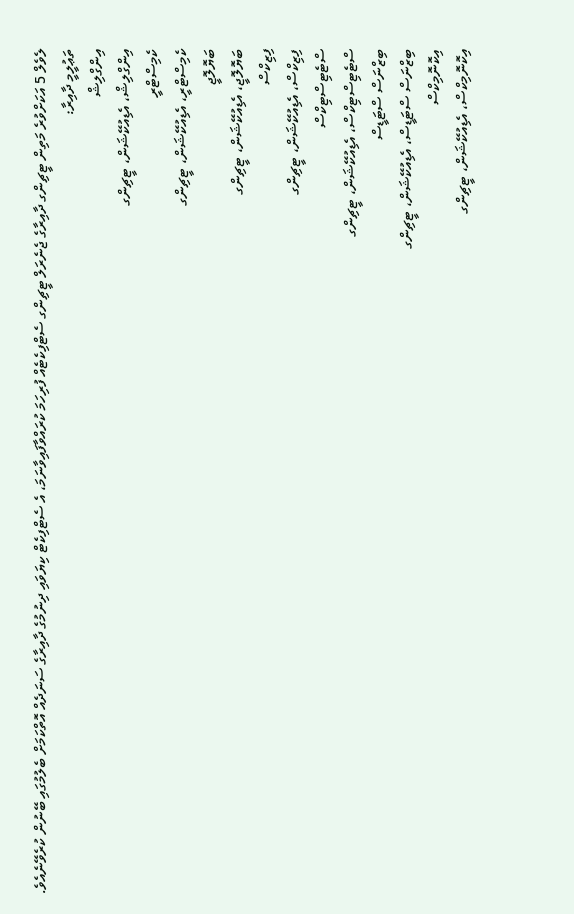ލެވެލް 5 އަކަށްވުރެ މަތިން ޓީޗިންގ ދާއިރާގެ ޖެނެރަލް ޓީޗިންގ ސެޓްފިކެޓެއް ފުރިހަމަ ކުރައްވާފައިވާނަމަ، އެ ސެޓްފިކެޓް ކިޔަވައި ދިނުމުގެ ދާއިރާގެ ސަނަދެއް އޮތްކަމަށް ބެލުމުގައި ބޭނުން ކުރެވޭނެއެވެ.
ތަޢުލީމީ ދާއިރާ:
އިންގްލިޝް
އިންގްލިޝް، އެޑިއުކޭޝަން، ޓީޗިންގ
ކެމިސްޓްރީ
ކެމިސްޓްރީ، އެޑިއުކޭޝަން، ޓީޗިންގ
ބަޔޮލޮޖީ
ބަޔޮލޮޖީ، އެޑިއުކޭޝަން، ޓީޗިންގ
ފިޒިކްސް
ފިޒިކްސް، އެޑިއުކޭޝަން، ޓީޗިންގ
ސްޓެޓިސްޓިކްސް
ސްޓެޓިސްޓިކްސް، އެޑިއުކޭޝަން، ޓީޗިންގ
ބިޒްނަސް ސްޓަޑީސް
ބިޒްނަސް ސްޓަޑީސް، އެޑިއުކޭޝަން، ޓީޗިންގ
އިކޮނޮމިކްސް
އިކޮނޮމިކްސް، އެޑިއުކޭޝަން، ޓީޗިންގ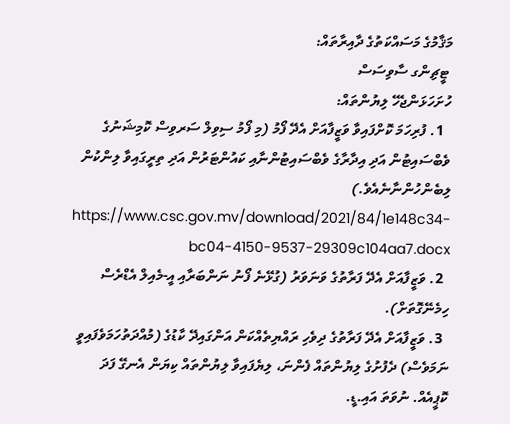މަޤާމުގެ މަސައްކަތުގެ ދާއިރާތައް:
 ޓީޗިންގ ސާވިސަސް
ހުށަހަޅަންޖެހޭ ލިޔުންތައް:
  1. ފުރިހަމަ ކޮށްފައިވާ ވަޒީފާއަށް އެދޭ ފޯމު (މި ފޯމު ސިވިލް ސަރވިސް ކޮމިޝަނުގެ ވެބްސައިޓުން އަދި އިދާރާގެ ވެބްސައިޓުންނާއި ކައުންޓަރުން އަދި ތިރީގައިވާ ލިންކުން ލިބެންހުންނާނެއެވެ.)  https://www.csc.gov.mv/download/2021/84/1e148c34-bc04-4150-9537-29309c104aa7.docx
  2. ވަޒީފާއަށް އެދޭ ފަރާތުގެ ވަނަވަރު (ގުޅޭނެ ފޯނު ނަންބަރާއި އީ-މެއިލް އެޑްރެސް ހިމެނޭގޮތަށް).
  3. ވަޒީފާއަށް އެދޭ ފަރާތުގެ ދިވެހި ރައްޔިތެއްކަން އަންގައިދޭ ކާޑުގެ (މުއްދަތުހަމަވެފައިވީ ނަމަވެސް) ދެފުށުގެ ލިޔުންތައް ފެންނަ، ލިޔެފައިވާ ލިޔުންތައް ކިޔަން އެނގޭ ފަދަ ކޮޕީއެއް. ނުވަތަ އައި.ޑީ.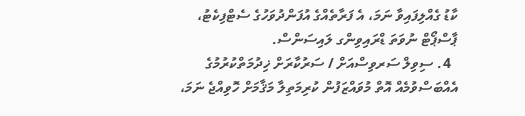ކާޑު ގެއްލިފައިވާ ނަމަ، އެ ފަރާތެއްގެ އުފަންދުވަހުގެ ސެޓްފިކެޓު، ޕާސްޕޯޓް ނުވަތަ ޑްރައިވިންގ ލައިސަންސް.
  4. ސިވިލް ސަރވިސްއަށް / ސަރުކާރަށް ޚިދުމަތްކުރުމުގެ އެއްބަސްވުމެއް އޮތް މުވައްޒަފުން ކުރިމަތިލާ މަޤާމަށް ހޮވިއްޖެ ނަމަ،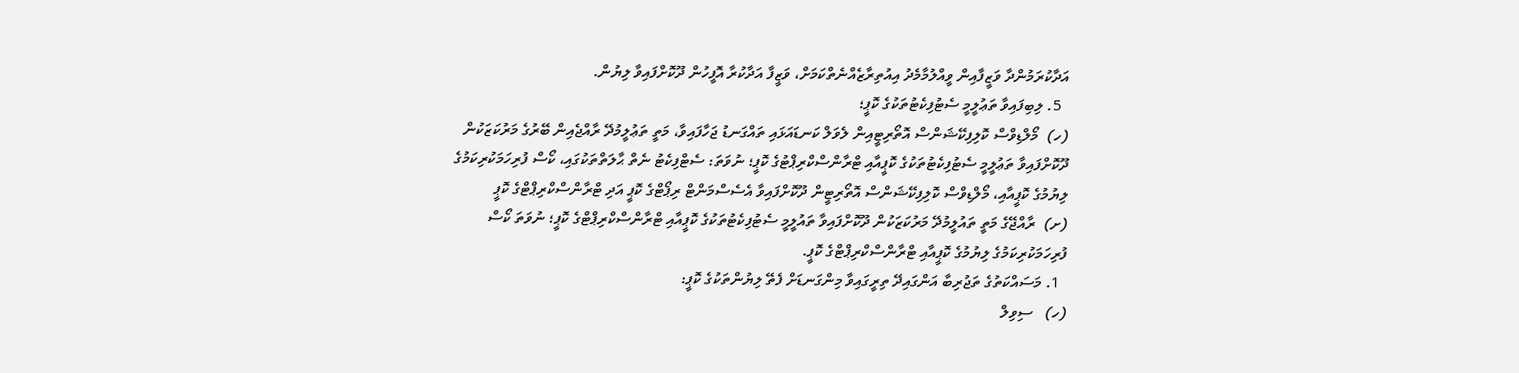އަދާކުރަމުންދާ ވަޒީފާއިން ވީއްލުމާމެދު އިއުތިރާޒެއްނެތްކަމަށް، ވަޒީފާ އަދާކުރާ އޮފީހުން ދޫކޮށްފައިވާ ލިޔުން.
  5. ލިބިފައިވާ ތަޢުލީމީ ސެޓުފިކެޓުތަކުގެ ކޮޕީ؛
(ހ)  މޯލްޑިވްސް ކޮލިފިކޭޝަންސް އޮތޯރިޓީއިން ލެވަލް ކަނޑައަޅައި ތައްގަނޑު ޖަހާފައިވާ، މަތީ ތަޢުލީމުދޭ ރާއްޖެއިން ބޭރުގެ މަރުކަޒަކުން ދޫކޮށްފައިވާ ތަޢުލީމީ ސެޓުފިކެޓުތަކުގެ ކޮޕީއާއި ޓްރާންސްކްރިޕްޓުގެ ކޮޕީ؛ ނުވަތަ: ސެޓްފިކެޓު ނެތް ޙާލަތްތަކުގައި، ކޯސް ފުރިހަމަކުރިކަމުގެ ލިޔުމުގެ ކޮޕީއާއި، މޯލްޑިވްސް ކޮލިފިކޭޝަންސް އޮތޯރިޓީން ދޫކޮށްފައިވާ އެސެސްމަންޓް ރިޕޯޓްގެ ކޮޕީ އަދި ޓްރާންސްކްރިޕްޓްގެ ކޮޕީ
(ށ)  ރާއްޖޭގެ މަތީ ތައުލީމުދޭ މަރުކަޒަކުން ދޫކޮށްފައިވާ ތައުލީމީ ސެޓުފިކެޓުތަކުގެ ކޮޕީއާއި ޓްރާންސްކްރިޕްޓްގެ ކޮޕީ؛ ނުވަތަ ކޯސް ފުރިހަމަކުރިކަމުގެ ލިޔުމުގެ ކޮޕީއާއި ޓްރާންސްކްރިޕްޓްގެ ކޮޕީ.
  1. މަސައްކަތުގެ ތަޖުރިބާ އަންގައިދޭ ތިރީގައިވާ މިންގަނޑަށް ފެތޭ ލިޔުންތަކުގެ ކޮޕީ:
(ހ)   ސިވިލް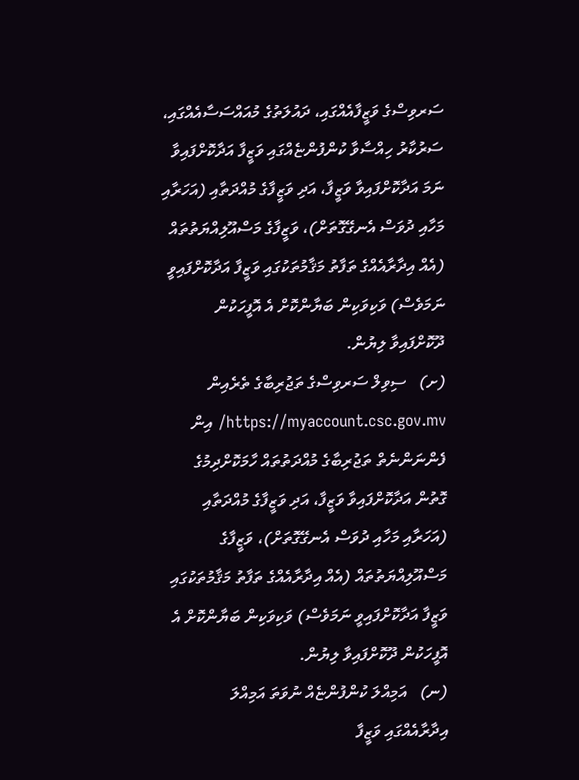ސަރވިސްގެ ވަޒީފާއެއްގައި، ދައުލަތުގެ މުއައްސަސާއެއްގައި، ސަރުކާރު ހިއްސާވާ ކުންފުންޏެއްގައި ވަޒީފާ އަދާކޮށްފައިވާ ނަމަ އަދާކޮށްފައިވާ ވަޒީފާ، އަދި ވަޒީފާގެ މުއްދަތާއި (އަހަރާއި މަހާއި ދުވަސް އެނގޭގޮތަށް)، ވަޒީފާގެ މަސްއޫލިއްޔަތުތައް (އެއް އިދާރާއެއްގެ ތަފާތު މަޤާމުތަކުގައި ވަޒީފާ އަދާކޮށްފައިވީ ނަމަވެސް) ވަކިވަކިން ބަޔާންކޮށް އެ އޮފީހަކުން ދޫކޮށްފައިވާ ލިޔުން.
(ށ)   ސިވިލް ސަރވިސްގެ ތަޖުރިބާގެ ތެރެއިން https://myaccount.csc.gov.mv/ އިން ފެންނަންނެތް ތަޖުރިބާގެ މުއްދަތުތައް ހާމަކޮށްދިމުގެ ގޮތުން އަދާކޮށްފައިވާ ވަޒީފާ، އަދި ވަޒީފާގެ މުއްދަތާއި (އަހަރާއި މަހާއި ދުވަސް އެނގޭގޮތަށް)، ވަޒީފާގެ މަސްއޫލިއްޔަތުތައް (އެއް އިދާރާއެއްގެ ތަފާތު މަޤާމުތަކުގައި ވަޒީފާ އަދާކޮށްފައިވީ ނަމަވެސް) ވަކިވަކިން ބަޔާންކޮށް އެ އޮފީހަކުން ދޫކޮށްފައިވާ ލިޔުން.
(ނ)   އަމިއްލަ ކުންފުންޏެއް ނުވަތަ އަމިއްލަ އިދާރާއެއްގައި ވަޒީފާ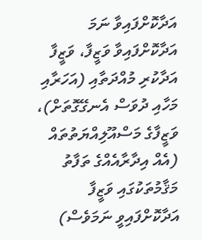އަދާކޮށްފައިވާ ނަމަ އަދާކޮށްފައިވާ ވަޒީފާ، ވަޒީފާ އަދާކުރި މުއްދަތާއި (އަހަރާއި މަހާއި ދުވަސް އެނގޭގޮތަށް)، ވަޒީފާގެ މަސްއޫލިއްޔަތުތައް (އެއް އިދާރާއެއްގެ ތަފާތު މަޤާމުތަކުގައި ވަޒީފާ އަދާކޮށްފައިވީ ނަމަވެސް)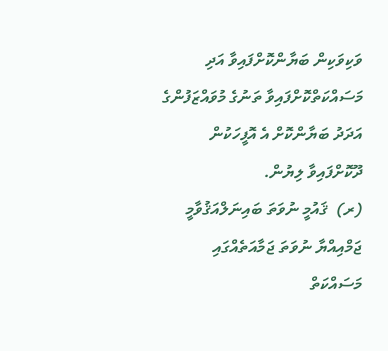ވަކިވަކިން ބަޔާންކޮށްފައިވާ އަދި މަސައްކަތްކޮށްފައިވާ ތަނުގެ މުވައްޒަފުންގެ އަދަދު ބަޔާންކޮށް އެ އޮފީހަކުން ދޫކޮށްފައިވާ ލިޔުން.
(ރ)  ޤައުމީ ނުވަތަ ބައިނަލްއަޤުވާމީ ޖަމްއިއްޔާ ނުވަތަ ޖަމާއަތެއްގައި މަސައްކަތް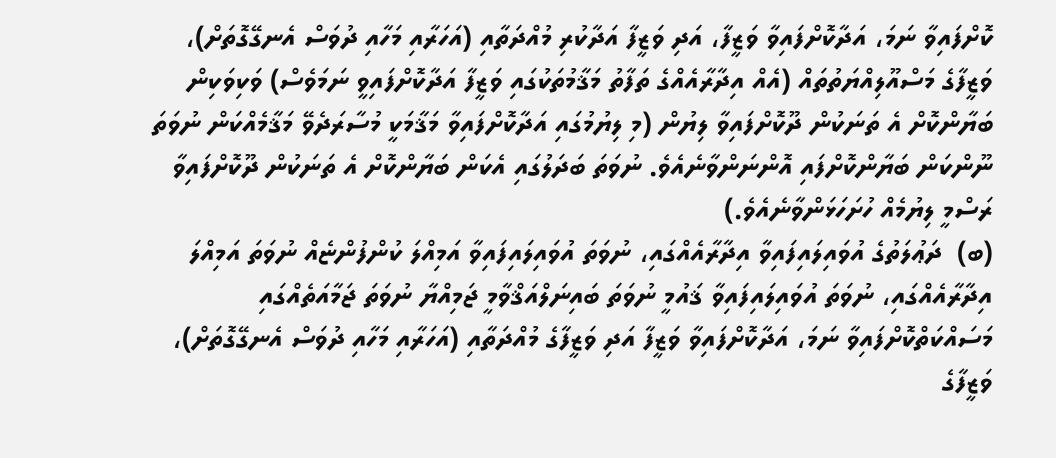ކޮށްފައިވާ ނަމަ، އަދާކޮށްފައިވާ ވަޒީފާ، އަދި ވަޒީފާ އަދާކުރި މުއްދަތާއި (އަހަރާއި މަހާއި ދުވަސް އެނގޭގޮތަށް)، ވަޒީފާގެ މަސްއޫލިއްޔަތުތައް (އެއް އިދާރާއެއްގެ ތަފާތު މަޤާމުތަކުގައި ވަޒީފާ އަދާކޮށްފައިވީ ނަމަވެސް) ވަކިވަކިން ބަޔާންކޮށް އެ ތަނަކުން ދޫކޮށްފައިވާ ލިޔުން (މި ލިޔުމުގައި އަދާކޮށްފައިވާ މަޤާމަކީ މުސާރަދެވޭ މަޤާމެއްކަން ނުވަތަ ނޫންކަން ބަޔާންކޮށްފައި އޮންނަންވާނެއެވެ. ނުވަތަ ބަދަލުގައި އެކަން ބަޔާންކޮށް އެ ތަނަކުން ދޫކޮށްފައިވާ ރަސްމީ ލިޔުމެއް ހުށަހަޅަންވާނެއެވެ.)
(ބ)  ދަޢުލަތުގެ އުވައިލައިފައިވާ އިދާރާއެއްގައި، ނުވަތަ އުވައިލައިފައިވާ އަމިއްލަ ކުންފުންޏެއް ނުވަތަ އަމިއްލަ އިދާރާއެއްގައި، ނުވަތަ އުވައިލައިފައިވާ ޤައުމީ ނުވަތަ ބައިނަލްއަޤްވާމީ ޖަމިއްޔާ ނުވަތަ ޖަމާއަތެއްގައި މަސައްކަތްކޮށްފައިވާ ނަމަ، އަދާކޮށްފައިވާ ވަޒީފާ އަދި ވަޒީފާގެ މުއްދަތާއި (އަހަރާއި މަހާއި ދުވަސް އެނގޭގޮތަށް)، ވަޒީފާގެ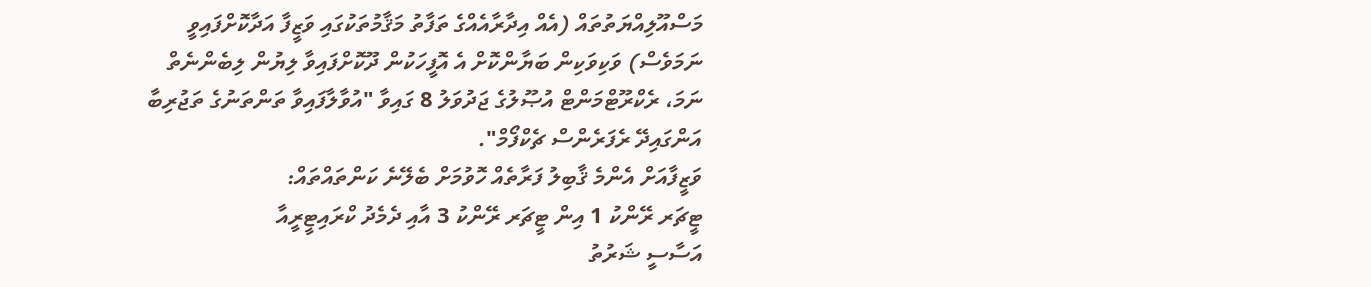މަސްއޫލިއްޔަތުތައް (އެއް އިދާރާއެއްގެ ތަފާތު މަޤާމުތަކުގައި ވަޒީފާ އަދާކޮށްފައިވީ ނަމަވެސް) ވަކިވަކިން ބަޔާންކޮށް އެ އޮފީހަކުން ދޫކޮށްފައިވާ ލިޔުން ލިބެންނެތް ނަމަ، ރެކްރޫޓްމަންޓް އުޞޫލުގެ ޖަދުވަލު 8 ގައިވާ "އުވާލާފައިވާ ތަންތަނުގެ ތަޖުރިބާ އަންގައިދޭ ރެފަރެންސް ޗެކްފޯމް".
ވަޒީފާއަށް އެންމެ ޤާބިލު ފަރާތެއް ހޮވުމަށް ބެލޭނެ ކަންތައްތައް:
ޓީޗަރ ރޭންކު 1 އިން ޓީޗަރ ރޭންކު 3 އާއި ދެމެދު ކްރައިޓީރީއާ
އަސާސީ ޝަރުތު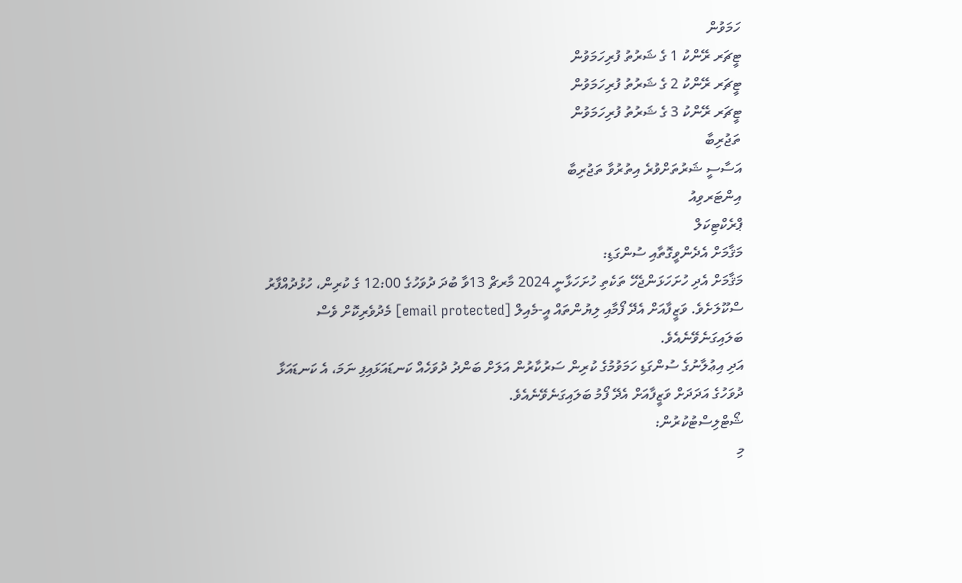ހަމަވުން
ޓީޗަރ ރޭންކު 1 ގެ ޝަރުތު ފުރިހަމަވުން
ޓީޗަރ ރޭންކު 2 ގެ ޝަރުތު ފުރިހަމަވުން
ޓީޗަރ ރޭންކު 3 ގެ ޝަރުތު ފުރިހަމަވުން
ތަޖުރިބާ
އަސާސީ ޝަރުތަށްވުރެ އިތުރުވާ ތަޖުރިބާ
އިންޓަރވިއު
ޕްރެކްޓިކަލް
މަޤާމަށް އެދެންވީގޮތާއި ސުންގަޑި:
މަޤާމަށް އެދި ހުށަހަޅަންޖެހޭ ތަކެތި ހުށަހަޅާނީ 2024 މާރޗް 13ވާ ބުދަ ދުވަހުގެ 12:00 ގެ ކުރިން، ހުޅުދުއްފާރު ސްކޫލަށެވެ. ވަޒީފާއަށް އެދޭ ފޯމާއި ލިޔުންތައް އީ-މެއިލް [email protected] މެދުވެރިކޮށް ވެސް ބަލައިގަނެވޭނެއެވެ.
އަދި އިޢުލާނުގެ ސުންގަޑި ހަމަވުމުގެ ކުރިން ސަރުކާރުން އަލަށް ބަންދު ދުވަހެއް ކަނޑައަޅައިފި ނަމަ، އެ ކަނޑައަޅާ ދުވަހުގެ އަދަދަށް ވަޒީފާއަށް އެދޭ ފޯމު ބަލައިގަނެވޭނެއެވެ.
ޝޯޓްލިސްޓުކުރުން:
މި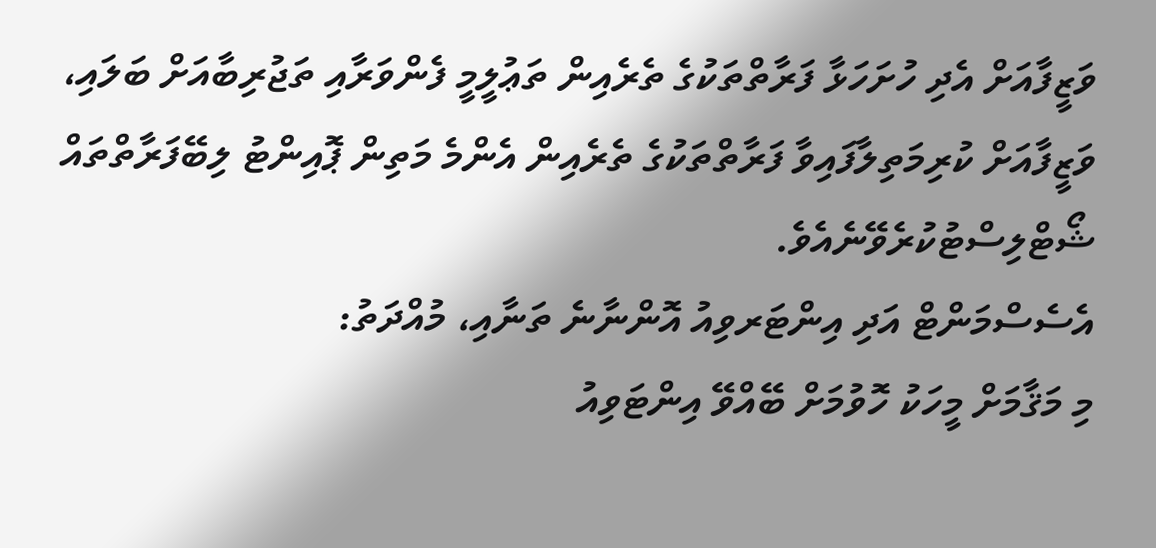ވަޒީފާއަށް އެދި ހުށަހަޅާ ފަރާތްތަކުގެ ތެރެއިން ތަޢުލީމީ ފެންވަރާއި ތަޖުރިބާއަށް ބަލައި، ވަޒީފާއަށް ކުރިމަތިލާފައިވާ ފަރާތްތަކުގެ ތެރެއިން އެންމެ މަތިން ޕޮއިންޓު ލިބޭފަރާތްތައް ޝޯޓްލިސްޓުކުރެވޭނެއެވެ.
އެސެސްމަންޓް އަދި އިންޓަރވިއު އޮންނާނެ ތަނާއި، މުއްދަތު:
މި މަޤާމަށް މީހަކު ހޮވުމަށް ބޭއްވޭ އިންޓަވިއު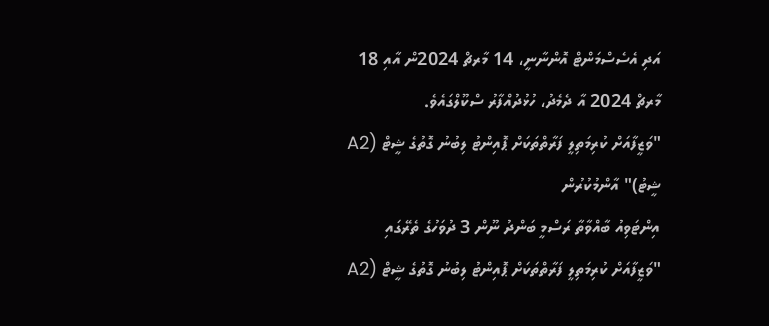އަދި އެސެސްމަންޓް އޮންނާނީ، 14 މާރޗް 2024ން އާއި 18 މާރޗް 2024 އާ ދެމެދު، ހުޅުދުއްފާރު ސްކޫލްގައެވެ.
"ވަޒީފާއަށް ކުރިމަތިލީ ފަރާތްތަކަށް ޕޮއިންޓު ލިބުނު ގޮތުގެ ޝީޓް (A2 ޝީޓު)" އާންމުކުރުން
އިންޓަވިއު ބާއްވާތާ ރަސްމީ ބަންދު ނޫން 3 ދުވަހުގެ ތެރޭގައި "ވަޒީފާއަށް ކުރިމަތިލީ ފަރާތްތަކަށް ޕޮއިންޓު ލިބުނު ގޮތުގެ ޝީޓް (A2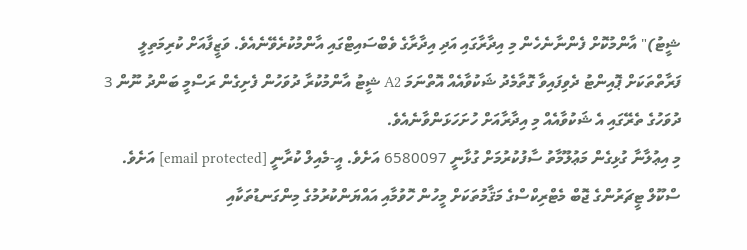ޝީޓު)" އާންމުކޮށް ފެންނާނެހެން މި އިދާރާގައި އަދި އިދާރާގެ ވެބްސައިޓްގައި އާންމުކުރެވޭނެއެވެ. ވަޒީފާއަށް ކުރިމަތިލީ ފަރާތްތަކަށް ޕޮއިންޓު ދެވިފައިވާ ގޮތާމެދު ޝަކުވާއެއް އޮތްނަމަ A2 ޝީޓު އާންމުކުރާ ދުވަހުން ފެށިގެން ރަސްމީ ބަންދު ނޫން 3 ދުވަހުގެ ތެރޭގައި އެ ޝަކުވާއެއް މި އިދާރާއަށް ހުށަހަޅަންވާނެއެވެ.
މި އިޢުލާނާ ގުޅިގެން މަޢުލޫމާތު ސާފުކުރުމަށް ގުޅާނީ 6580097 އަށެވެ. އީ-މެއިލް ކުރާނީ [email protected] އަށެވެ.
ސްކޫލް ޓީޗަރުންގެ ޖޮބް މެޓްރިކްސްގެ މަޤާމުތަކަށް މީހުން ހޮވުމާއި އައްޔަންކުރުމުގެ މިންގަނޑުތަކާއި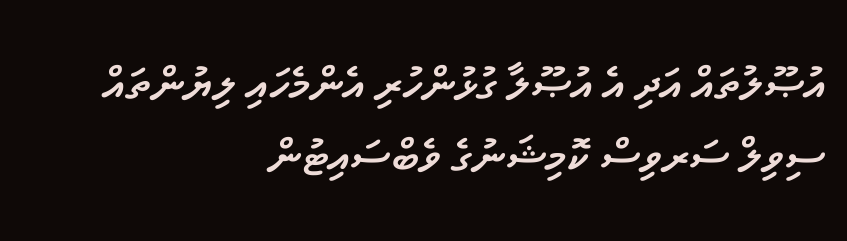އުޞޫލުތައް އަދި އެ އުޞޫލާ ގުޅުންހުރި އެންމެހައި ލިޔުންތައް ސިވިލް ސަރވިސް ކޮމިޝަނުގެ ވެބްސައިޓުން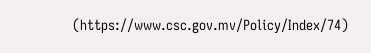(https://www.csc.gov.mv/Policy/Index/74)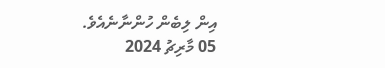އިން ލިބެން ހުންނާނެއެވެ.
05 މާރިޗު 2024